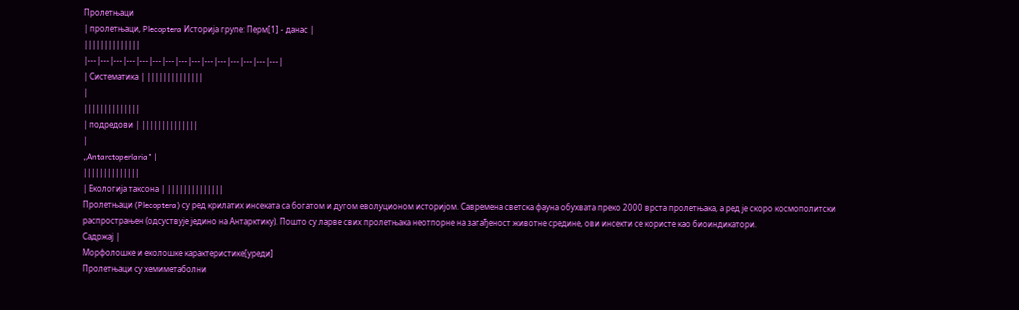Пролетњаци
| пролетњаци, Plecoptera Историја групе: Перм[1] - данас |
||||||||||||||
|---|---|---|---|---|---|---|---|---|---|---|---|---|---|---|
| Систематика | ||||||||||||||
|
||||||||||||||
| подредови | ||||||||||||||
|
„Antarctoperlaria" |
||||||||||||||
| Екологија таксона | ||||||||||||||
Пролетњаци (Plecoptera) су ред крилатих инсеката са богатом и дугом еволуционом историјом. Савремена светска фауна обухвата преко 2000 врста пролетњака, а ред је скоро космополитски распрострањен (одсуствује једино на Антарктику). Пошто су ларве свих пролетњака неотпорне на загађеност животне средине, ови инсекти се користе као биоиндикатори.
Садржај |
Морфолошке и еколошке карактеристике[уреди]
Пролетњаци су хемиметаболни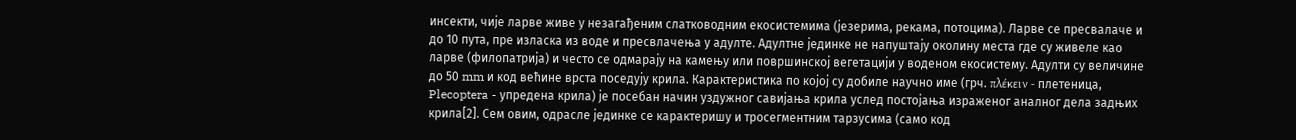инсекти, чије ларве живе у незагађеним слатководним екосистемима (језерима, рекама, потоцима). Ларве се пресвалаче и до 10 пута, пре изласка из воде и пресвлачења у адулте. Адултне јединке не напуштају околину места где су живеле као ларве (филопатрија) и често се одмарају на камењу или површинској вегетацији у воденом екосистему. Адулти су величине до 50 mm и код већине врста поседују крила. Карактеристика по којој су добиле научно име (грч. πλέκειν - плетеница, Plecoptera - упредена крила) је посебан начин уздужног савијања крила услед постојања израженог аналног дела задњих крила[2]. Сем овим, одрасле јединке се карактеришу и тросегментним тарзусима (само код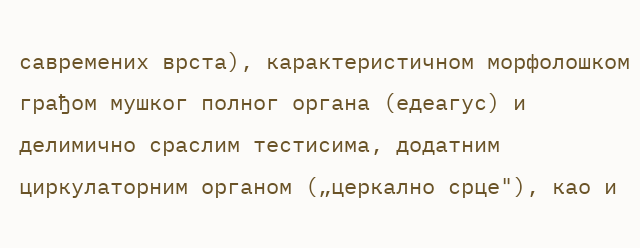савремених врста), карактеристичном морфолошком грађом мушког полног органа (едеагус) и делимично сраслим тестисима, додатним циркулаторним органом („церкално срце"), као и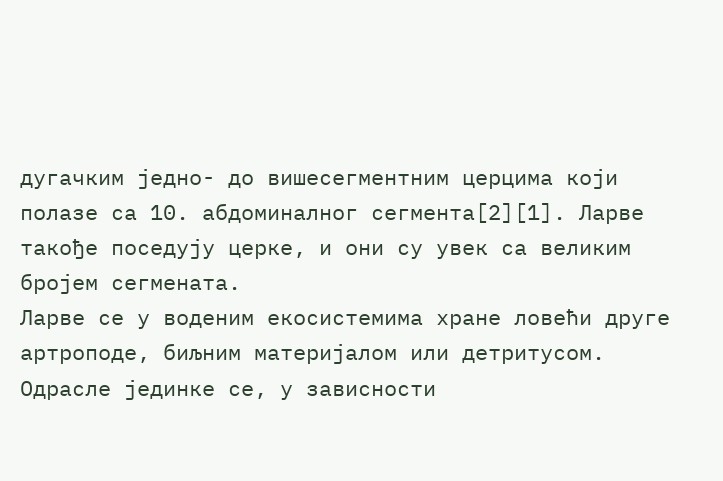дугачким једно- до вишесегментним церцима који полазе са 10. абдоминалног сегмента[2][1]. Ларве такође поседују церке, и они су увек са великим бројем сегмената.
Ларве се у воденим екосистемима хране ловећи друге артроподе, биљним материјалом или детритусом. Одрасле јединке се, у зависности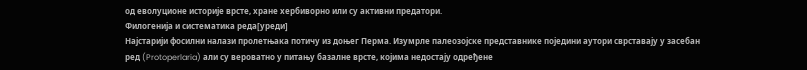од еволуционе историје врсте, хране хербиворно или су активни предатори.
Филогенија и систематика реда[уреди]
Најстарији фосилни налази пролетњака потичу из доњег Перма. Изумрле палеозојске представнике поједини аутори сврставају у засебан ред (Protoperlaria) али су вероватно у питању базалне врсте, којима недостају одређене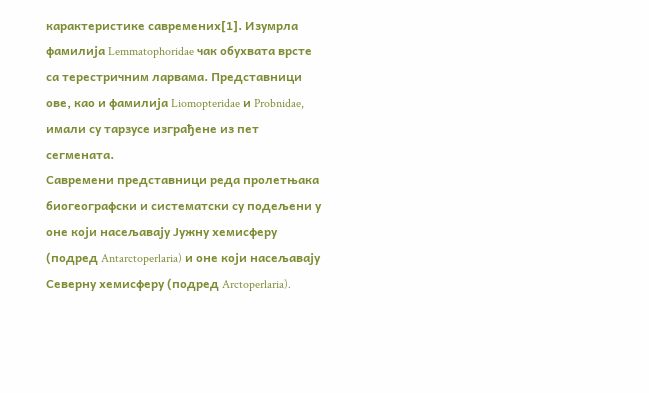карактеристике савремених[1]. Изумрла фамилија Lemmatophoridae чак обухвата врсте са терестричним ларвама. Представници ове, као и фамилија Liomopteridae и Probnidae, имали су тарзусе изграђене из пет сегмената.
Савремени представници реда пролетњака биогеографски и систематски су подељени у оне који насељавају Јужну хемисферу (подред Antarctoperlaria) и оне који насељавају Северну хемисферу (подред Arctoperlaria).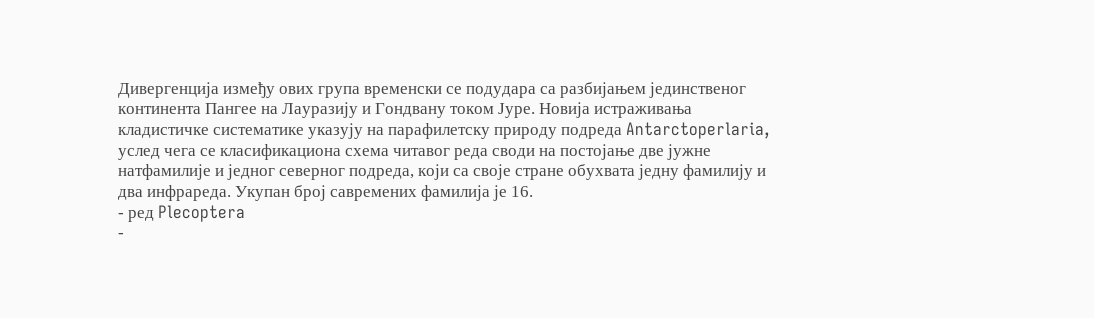Дивергенција између ових група временски се подудара са разбијањем јединственог континента Пангее на Лауразију и Гондвану током Јуре. Новија истраживања кладистичке систематике указују на парафилетску природу подреда Antarctoperlaria, услед чега се класификациона схема читавог реда своди на постојање две јужне натфамилије и једног северног подреда, који са своје стране обухвата једну фамилију и два инфрареда. Укупан број савремених фамилија је 16.
- ред Plecoptera
-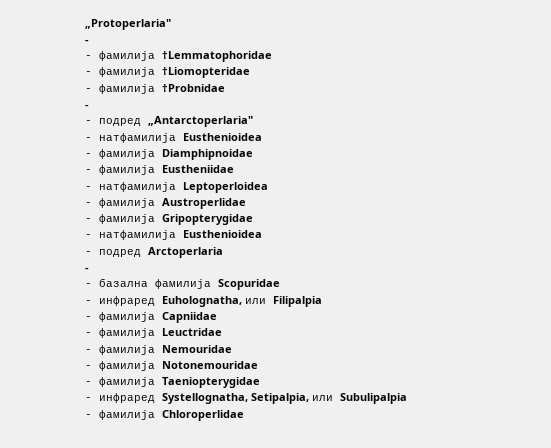„Protoperlaria"
-
- фамилија †Lemmatophoridae
- фамилија †Liomopteridae
- фамилија †Probnidae
-
- подред „Antarctoperlaria"
- натфамилија Eusthenioidea
- фамилија Diamphipnoidae
- фамилија Eustheniidae
- натфамилија Leptoperloidea
- фамилија Austroperlidae
- фамилија Gripopterygidae
- натфамилија Eusthenioidea
- подред Arctoperlaria
-
- базална фамилија Scopuridae
- инфраред Euholognatha, или Filipalpia
- фамилија Capniidae
- фамилија Leuctridae
- фамилија Nemouridae
- фамилија Notonemouridae
- фамилија Taeniopterygidae
- инфраред Systellognatha, Setipalpia, или Subulipalpia
- фамилија Chloroperlidae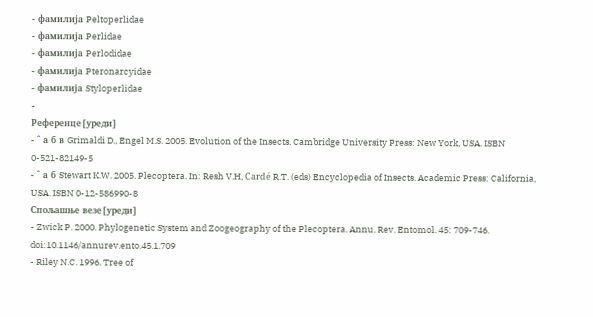- фамилија Peltoperlidae
- фамилија Perlidae
- фамилија Perlodidae
- фамилија Pteronarcyidae
- фамилија Styloperlidae
-
Референце[уреди]
- ^ а б в Grimaldi D., Engel M.S. 2005. Evolution of the Insects. Cambridge University Press: New York, USA. ISBN 0-521-82149-5
- ^ а б Stewart K.W. 2005. Plecoptera. In: Resh V.H, Cardé R.T. (eds) Encyclopedia of Insects. Academic Press: California, USA. ISBN 0-12-586990-8
Спољашње везе[уреди]
- Zwick P. 2000. Phylogenetic System and Zoogeography of the Plecoptera. Annu. Rev. Entomol. 45: 709-746. doi:10.1146/annurev.ento.45.1.709
- Riley N.C. 1996. Tree of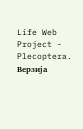Life Web Project - Plecoptera. Верзија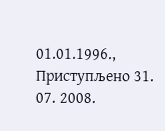01.01.1996., Приступљено 31. 07. 2008.